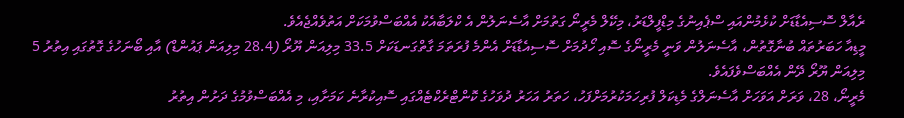ރެއާލް ސޮސިއެޑާޑަށް ކުޅެމުންއައި ސްޕެއިނުގެ މިޑްފީލްޑަރު، މިކޭލް މެރީނޯ ގަތުމަށް އާސެނަލުން އެ ކްލަބާއެކު އެއްބަސްވުމަކަށް އަތުވެއްޖެއެވެ.
މީޑިއާ ހަބަރުތައް ބުނާގޮތުން، އާސެނަލުން ވަނީ މެރީނޯގެ ސޮއި ހޯދުމަށް ސޮސިއެޑާޑަށް އެންމެ ފުރަތަމަ ގާތްގަނޑަކަށް 33.5 މިލިއަން ޔޫރޯ (28.4 މިލިއަން ޕައުންޑް) އާއި ބޯނަހުގެ ގޮތުގައި އިތުރު 5 މިލިއަން ޔޫރޯ ދޭން އެއްބަސްވެފައެވެ.
މެރީނޯ، 28، ވަރަށް އަވަހަށް އާސެނަލްގެ މެޑިކަލް ފުރިހަމަކުރުމަށްފަހު، ހަތަރު އަހަރު ދުވަހުގެ ކޮންޓްރެކްޓެއްގައި ސޮއިކުރާނެ ކަމަށާއި، މި އެއްބަސްވުމުގެ ދަށުން އިތުރު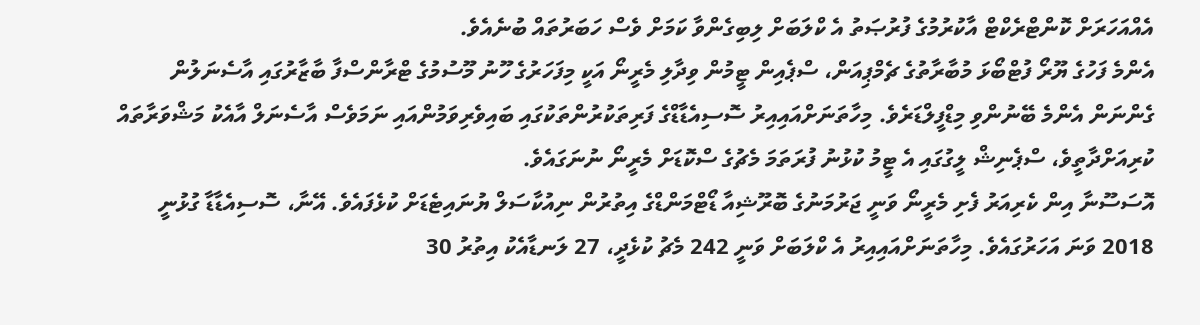އެއްއަހަރަށް ކޮންޓްރެކްޓް އާކުރުމުގެ ފުރުޞަތު އެ ކްލަބަށް ލިބިގެންވާ ކަމަށް ވެސް ހަބަރުތައް ބުނެއެވެ.
އެންމެ ފަހުގެ ޔޫރޯ ފުޓްބޯޅަ މުބާރާތުގެ ޗެމްޕިއަން، ސްޕެއިން ޓީމުން ވިދާލި މެރީނޯ އަކީ މިފަހަރުގެ ހޫނު މޫސުމުގެ ޓްރާންސްފާ ބާޒާރުގައި އާސެނަލުން ގެންނަން އެންމެ ބޭނުންވި މިޑްފީލްޑަރެވެ. މިހާތަނަށްއައިއިރު ސޮސިއެޑާޑްގެ ފަރިތަކުރުންތަކުގައި ބައިވެރިވަމުންއައި ނަމަވެސް އާސެނަލް އާއެކު މަޝްވަރާތައް ކުރިއަށްދާތީވެ، ސްޕެނިޝް ލީގުގައި އެ ޓީމު ކުޅުނު ފުރަތަމަ މެޗުގެ ސްކޮޑަށް މެރީނޯ ނުނަގައެވެ.
އޮސަސޫނާ އިން ކެރިއަރު ފެށި މެރީނޯ ވަނީ ޖަރުމަނުގެ ބޮރޫޝިއާ ޑޯޓްމަންޑްގެ އިތުރުން ނިއުކާސަލް ޔުނައިޓެޑަށް ކުޅެފައެވެ. އޭނާ، ސޮސިއެޑާޑާ ގުޅުނީ 2018 ވަނަ އަހަރުގައެވެ. މިހާތަނަށްއައިއިރު އެ ކްލަބަށް ވަނީ 242 މެޗު ކުޅެދީ، 27 ލަނޑާއެކު އިތުރު 30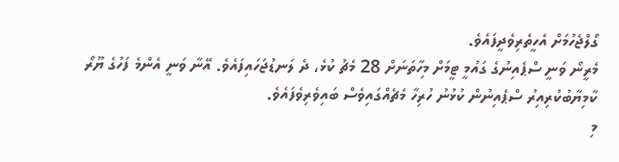ގޯލްޖެހުމަށް އެހީތެރިވެދީފައެވެ.
މެރީނޯ ވަނީ ސްޕެއިނުގެ ގައުމީ ޓީމަށް މިހާތަނަށް 28 މެޗު ކުޅެ، ދެ ލަނޑުޖަހައިފައެވެ. އޭނާ ވަނީ އެންމެ ފަހުގެ ޔޫރޯ ކާމިޔާބުކުރިއިރު ސްޕެއިނުން ކުޅުނު ހުރިހާ މެޗެއްގައިވެސް ބައިވެރިވެފައެވެ.
މި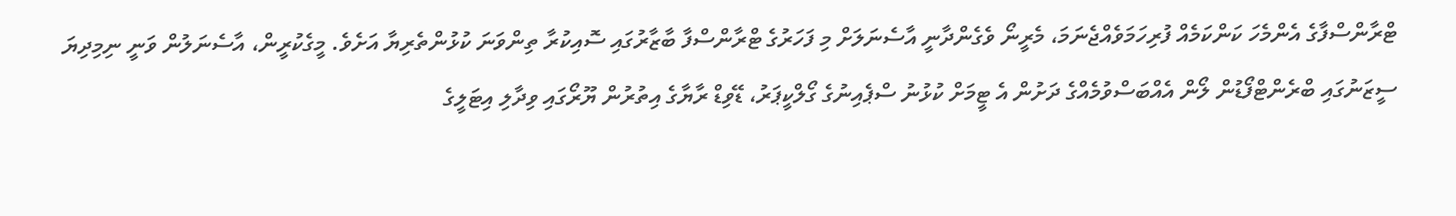ޓްރާންސްފާގެ އެންމެހަ ކަންކަމެއް ފުރިހަމަވެއްޖެނަމަ، މެރީނޯ ވެގެންދާނީ އާސެނަލަށް މި ފަހަރުގެ ޓްރާންސްފާ ބާޒާރުގައި ސޮއިކުރާ ތިންވަނަ ކުޅުންތެރިޔާ އަށެވެ. މީގެކުރީން، އާސެނަލުން ވަނީ ނިމިދިޔަ ސީޒަނުގައި ބްރެންޓްފޯޑުން ލޯން އެއްބަސްވުމެއްގެ ދަށުން އެ ޓީމަށް ކުޅުނު ސްޕެއިނުގެ ގޯލްކީޕަރު، ޑޭވިޑް ރާޔާގެ އިތުރުން ޔޫރޯގައި ވިދާލި އިޓަލީގެ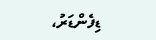ޑިފެންޑަރު،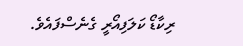ރިކާޑޯ ކަލަފިއޯރީ ގެނެސްފައެވެ.